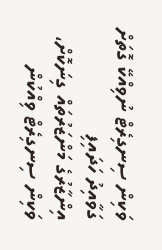ވަކިން ސިނގިރެޓް ނުވިއްކޭ ގޮތަށް ގަވާއިދު ހަދައިފި
އިންޒާރުގެ މަންޒަރުތައް ގިނަކޮށް، ވަކިން ސިނގިރެޓް ވިއްކުން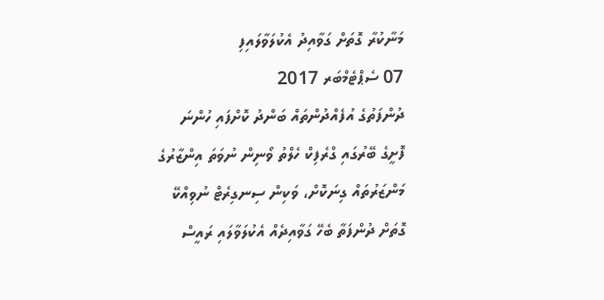މަނާކުރާ ގޮތަށް ގަވާއިދު އެކުލަވާލައިފި
07 ސެޕްޓެމްބަރ 2017
ދުންފަތުގެ އުފެއްދުންތައް ބަންދު ކޮށްފައި ހުންނަ ފޮށީގެ ބޭރުގައި ގްރެފިކް ހެލްތު ވޯނިން ނުވަތަ އިންޒާރުގެ މަންޒަރުތައް ގިނަކޮށް، ވަކިން ސިނގިރެޓް ނުވިއްކޭ ގޮތަށް ދުންފަތާ ބެހޭ ގަވާއިދެއް އެކުލަވާލައި ރައީސް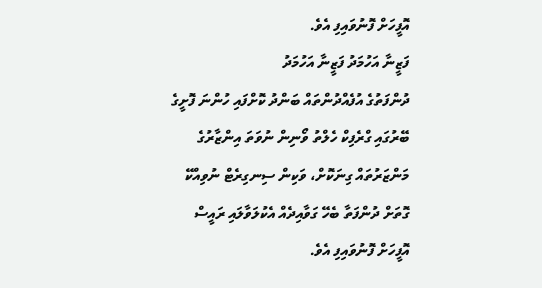އޮފީހަށް ފޮނުވައިފި އެވެ.
ފަޒީނާ އަހުމަދު ފަޒީނާ އަހުމަދު
ދުންފަތުގެ އުފެއްދުންތައް ބަންދު ކޮށްފައި ހުންނަ ފޮށީގެ ބޭރުގައި ގްރެފިކް ހެލްތު ވޯނިން ނުވަތަ އިންޒާރުގެ މަންޒަރުތައް ގިނަކޮށް، ވަކިން ސިނގިރެޓް ނުވިއްކޭ ގޮތަށް ދުންފަތާ ބެހޭ ގަވާއިދެއް އެކުލަވާލައި ރައީސް އޮފީހަށް ފޮނުވައިފި އެވެ.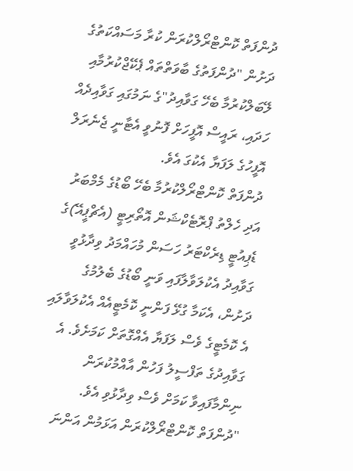ދުންފަތް ކޮންޓްރޯލްކުރަން ކުރާ މަސައްކަތުގެ ދަށުން "ދުންފަތުގެ ބާވަތްތައް ޕެކޭޖްކުރުމާއި ލޭބަލްކުރުމާ ބެހޭ ގަވާއިދު"ގެ ނަމުގައި ގަވާއިދެއް ހަދައި، ރައީސް އޮފީހަށް ފޮނުވީ އެޓާނީ ޖެނެރަލް އޮފީހުގެ ލަފަޔާ އެކުގަ އެވެ.
ދުންފަތް ކޮންޓްރޯލްކުރުމާ ބެހޭ ބޯޑުގެ މެމްބަރު އަދި ހެލްތު ޕްރޮޓެކްޝަން އޮތޯރިޓީ (އެޗްޕީއޭ)ގެ ޑެޕިއުޓީ ޑިރެކްޓަރު ހަސަން މުހައްމަދު ވިދާޅުވީ ގަވާއިދު އެކުލަވާލާފައި ވަނީ ބޯޑުގެ ބެލުމުގެ ދަށުން، އެކަމާ ގުޅޭ ފަންނީ ކޮމެޓީއެއް އެކުލަވާލައި އެ ކޮމެޓީގެ ވެސް ލަފަޔާ އެއްގޮތަށް ކަމަށެވެ. އެ ގަވާއިދުގެ ތަފްސީލު ފަހުން އާއްމުކުރަން ނިންމާފައިވާ ކަމަށް ވެސް ވިދާޅުވި އެވެ.
"ދުންފަތް ކޮންޓްރޯލްކުރަން އަޅަމުން އަންނަ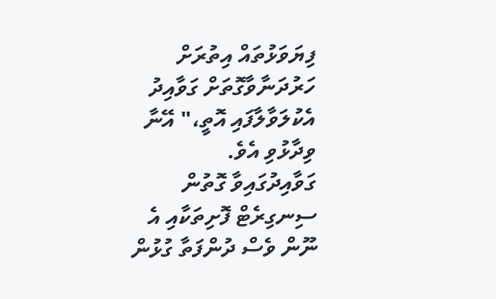ފިޔަވަޅުތައް އިތުރަށް ހަރުދަނާވާގޮތަށް ގަވާއިދު އެކުލަވާލާފައި އޮތީ،" އޭނާ ވިދާޅުވި އެވެ.
ގަވާއިދުގައިވާ ގޮތުން ސިނގިރެޓް ފޮށިތަކާއި އެ ނޫން ވެސް ދުންފަތާ ގުޅުން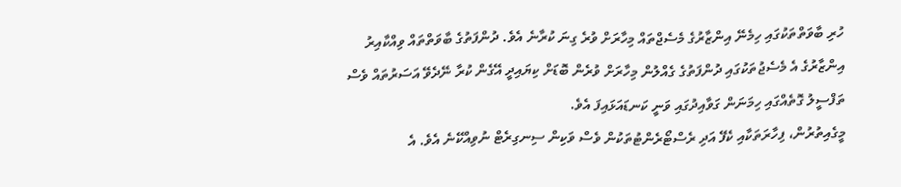ހުރި ބާވަތްތަކުގައި ހިމެނޭ އިންޒާރުގެ މެސެޖްތައް މިހާރަށް ވުރެ ގިނަ ކުރާނެ އެވެ. ދުންފަތުގެ ބާވަތްތައް ވިއްކާއިރު އިންޒާރުގެ އެ މެސެޖުތަކުގައި ދުންފަތުގެ ގެއްލުން މިހާރަށް ވުރެން ބޮޑަށް ކިޔައިދީ އޭގެން ކުރާ ނޭދެވޭ އަސަރުތައް ވެސް ތަފްސީލު ގޮތެއްގައި ހިމަނަން ގަވާއިދުގައި ވަނީ ކަނޑައަޅައިފަ އެވެ.
މީގެއިތުރުން، ފިހާރަތަކާއި ކެފޭ އަދި ރެސްޓޯރެންޓުތަކުން ވެސް ވަކިން ސިނގިރެޓް ނުވިއްކޭނެ އެވެ. އެ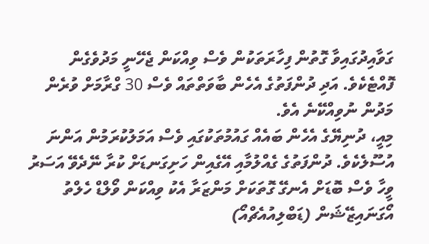ގަވާއިދުގައިވާ ގޮތުން ފިހާރަތަކުން ވެސް ވިއްކަން ޖެހޭނީ މަދުވެގެން ފޮއްޓެކެވެ. އަދި ދުންފަތުގެ އެހެން ބާވަތްތައް ވެސް 30 ގްރާމަށް ވުރެން މަދުން ނުވިއްކޭނެ އެވެ.
މިއީ، ދުނިޔޭގެ އެހެން ބައެއް ގައުމުތަކުގައި ވެސް އަމަލުކުރަމުން އަންނަ އުސޫލެކެވެ. ދުންފަތުގެ ގެއްލުމާއި އޭގެއިން ހަށިގަނޑަށް ކުރާ ނޭދެވޭ އަސަރު ވީހާ ވެސް ބޮޑަށް އެނގޭ ގޮތަކަށް މަންޒަރާ އެކު ވިއްކަން ވޯލްޑް ހެލްތު އޯގަނައިޒޭޝަން (ޑަބްލިއުއެޗްއޯ)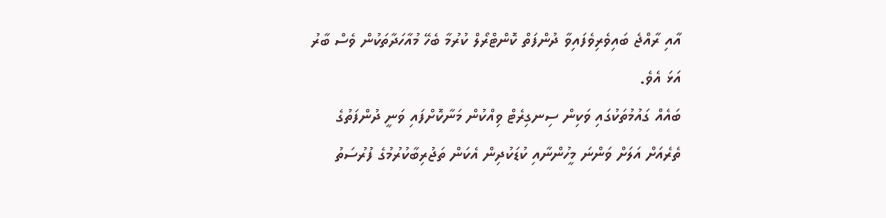އާއި ރާއްޖެ ބައިވެރިވެފައިވާ ދުންފަތް ކޮންޓްރޯލް ކުރުމާ ބެހޭ މުއާހަދާތަކުން ވެސް ބާރު އަޅަ އެވެ.
ބައެއް ގައުމުތަކުގައި ވަކިން ސިނގިރެޓް ވިއްކުން މަނާކޮށްފައި ވަނީ ދުންފަތުގެ ތެރެއަށް އަލަށް ވަންނަ މީހުންނާއި ކުޑަކުދިން އެކަން ތަޖުރިބާކުރުމުގެ ފުރުސަތު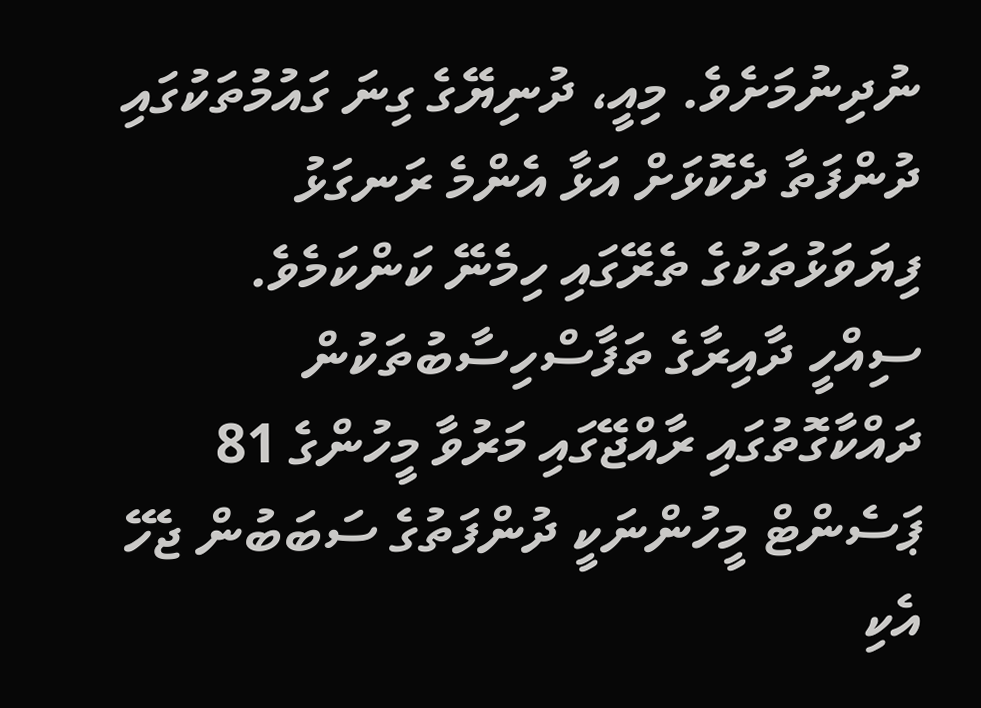ނުދިނުމަށެވެ. މިއީ، ދުނިޔޭގެ ގިނަ ގައުމުތަކުގައި ދުންފަތާ ދެކޮޅަށް އަޅާ އެންމެ ރަނގަޅު ފިޔަވަޅުތަކުގެ ތެރޭގައި ހިމެނޭ ކަންކަމެވެ.
ސިއްހީ ދާއިރާގެ ތަފާސްހިސާބުތަކުން ދައްކާގޮތުގައި ރާއްޖޭގައި މަރުވާ މީހުންގެ 81 ޕަސެންޓް މީހުންނަކީ ދުންފަތުގެ ސަބަބުން ޖެހޭ އެކި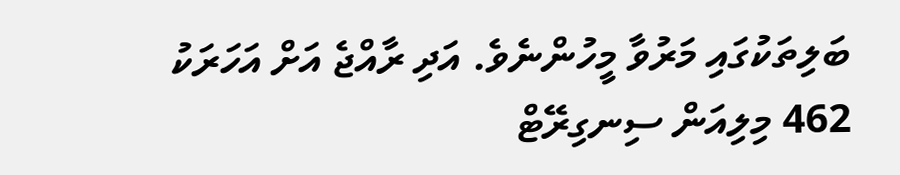ބަލިތަކުގައި މަރުވާ މީހުންނެވެ. އަދި ރާއްޖެ އަށް އަހަރަކު 462 މިލިއަން ސިނގިރޭޓް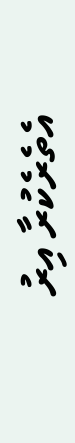އެތެރެކުރާ އިރު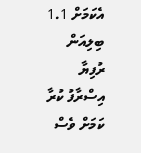އެކަމަށް 1.1 ބިލިއަން ރުފިޔާ އިސްރާފު ކުރާ ކަމަށް ވެސް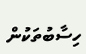ހިސާބުތަކުން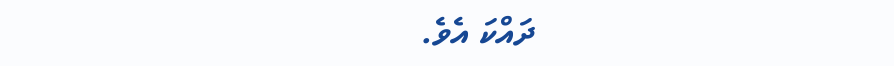ދައްކަ އެވެ.